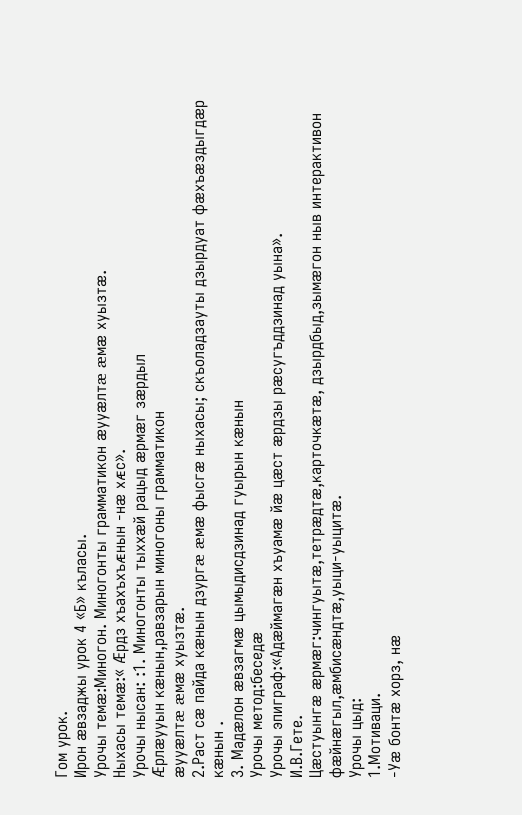Гом урок.
Ирон æвзаджы урок 4 «Б» къласы.
Урочы темæ:Миногон. Миногонты грамматикон æууæлтæ æмæ хуызтæ.
Ныхасы темӕ:« Æрдз хъахъхъᴁнын -нæ хᴁс».
Урочы нысан: :1. Миногонты тыххæй рацыд æрмæг зæрдыл
Æрлæууын кæнын,равзарын миногоны грамматикон
æууæлтæ æмæ хуызтæ.
2.Раст сæ пайда кæнын дзургæ æмæ фысгæ ныхасы; скъоладзауты дзырдуат фæхъæздыгдæр кæнын .
3. Мадæлон æвзагмæ цымыдисдзинад гуырын кæнын
Урочы метод:беседæ
Урочы эпиграф:«Адæймагæн хъуамæ йæ цæст æрдзы рæсугъддзинад уына».
И.В.Гете.
Цӕстуынгӕ ӕрмӕг:чингуытæ,тетрæдтæ,карточкæтæ, дзырдбыд,зымӕгон ныв интерактивон фæйнæгыл,æмбисæндтæ,уыци-уыцитæ.
Урочы цыд:
1.Мотиваци.
-Уæ бонтæ хорз, нæ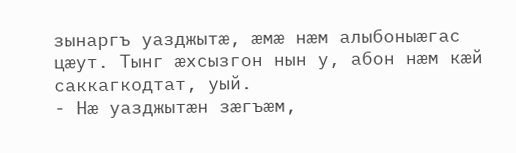зынаргъ уазджытæ, æмæ нæм алыбоныæгас цæут. Тынг æхсызгон нын у, абон нæм кæй саккагкодтат, уый.
- Нӕ уазджытӕн зӕгъӕм,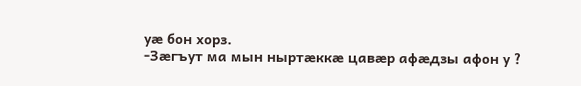уӕ бон хорз.
-Зӕгъут ма мын ныртӕккӕ цавӕр афӕдзы афон у ?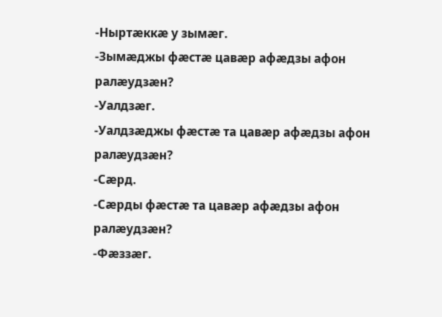-Ныртӕккӕ у зымӕг.
-Зымӕджы фӕстӕ цавӕр афӕдзы афон ралӕудзӕн?
-Уалдзӕг.
-Уалдзӕджы фӕстӕ та цавӕр афӕдзы афон ралӕудзӕн?
-Сӕрд.
-Сӕрды фӕстӕ та цавӕр афӕдзы афон ралӕудзӕн?
-Фӕззӕг.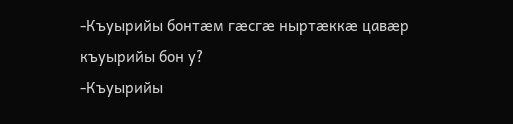-Къуырийы бонтӕм гӕсгӕ ныртӕккӕ цавӕр къуырийы бон у?
-Къуырийы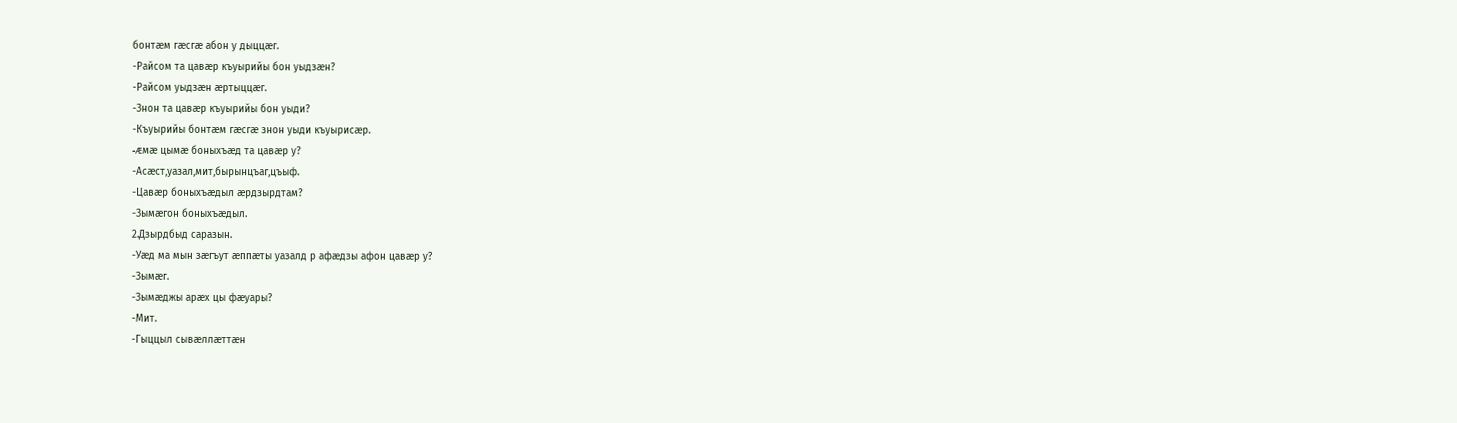бонтӕм гӕсгӕ абон у дыццӕг.
-Райсом та цавӕр къуырийы бон уыдзӕн?
-Райсом уыдзӕн ӕртыццӕг.
-Знон та цавӕр къуырийы бон уыди?
-Къуырийы бонтӕм гӕсгӕ знон уыди къуырисӕр.
-ᴁмӕ цымӕ боныхъӕд та цавӕр у?
-Асӕст,уазал,мит,бырынцъаг,цъыф.
-Цавӕр боныхъӕдыл ӕрдзырдтам?
-Зымӕгон боныхъӕдыл.
2.Дзырдбыд саразын.
-Уӕд ма мын зӕгъут ӕппӕты уазалд р афӕдзы афон цавӕр у?
-Зымӕг.
-Зымӕджы арӕх цы фӕуары?
-Мит.
-Гыццыл сывӕллӕттӕн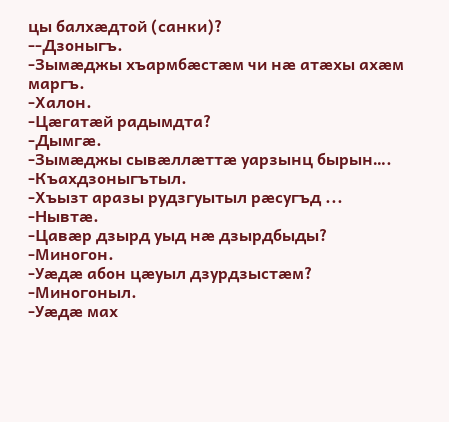цы балхӕдтой (санки)?
--Дзоныгъ.
-Зымӕджы хъармбӕстӕм чи нӕ атӕхы ахӕм маргъ.
-Халон.
-Цӕгатӕй радымдта?
-Дымгӕ.
-Зымӕджы сывӕллӕттӕ уарзынц бырын….
-Къахдзоныгътыл.
-Хъызт аразы рудзгуытыл рӕсугъд ...
-Нывтӕ.
-Цавӕр дзырд уыд нӕ дзырдбыды?
-Миногон.
-Уӕдӕ абон цæуыл дзурдзыстæм?
-Миногоныл.
-Уӕдӕ мах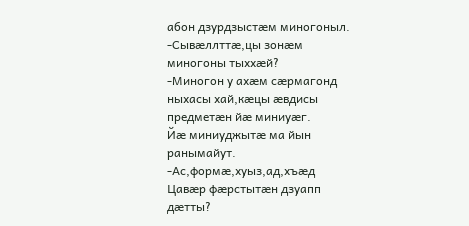абон дзурдзыстӕм миногоныл.
-Сывӕллттæ,цы зонӕм миногоны тыххӕй?
-Миногон у ахӕм сӕрмагонд ныхасы хай,кӕцы ӕвдисы предметӕн йӕ миниуӕг.
Йæ миниуджытæ ма йын ранымайут.
-Ас,формæ,хуыз,ад,хъæд
Цавæр фæрстытæн дзуапп дæтты?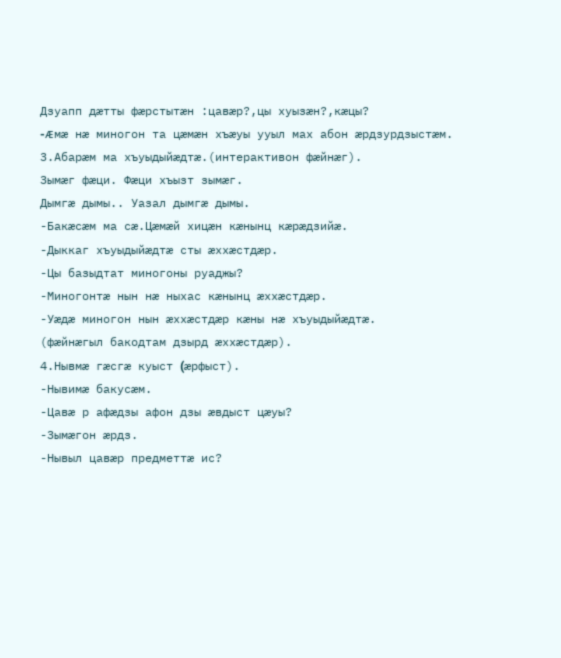Дзуапп дӕтты фӕрстытӕн :цавӕр?,цы хуызӕн?,кӕцы?
-ᴁмӕ нӕ миногон та цӕмӕн хъӕуы ууыл мах абон æрдзурдзыстæм.
3.Абарӕм ма хъуыдыйӕдтӕ.(интерактивон фӕйнӕг).
Зымæг фæци. Фæци хъызт зымæг.
Дымгæ дымы.. Уазал дымгæ дымы.
-Бакæсæм ма сæ.Цæмæй хицæн кæнынц кæрæдзийæ.
-Дыккаг хъуыдыйæдтæ сты æххæстдæр.
-Цы базыдтат миногоны руаджы?
-Миногонтӕ нын нӕ ныхас кӕнынц ӕххӕстдӕр.
-Уæдæ миногон нын æххæстдæр кæны нæ хъуыдыйæдтæ.
(фæйнæгыл бакодтам дзырд æххæстдæр).
4.Нывмӕ гӕсгӕ куыст (æрфыст).
-Нывимӕ бакусӕм.
-Цавӕ р афӕдзы афон дзы ӕвдыст цӕуы?
-Зымӕгон ӕрдз.
-Нывыл цавӕр предметтӕ ис?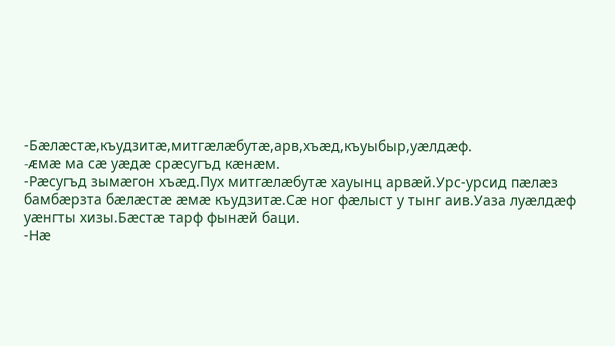-Бӕлӕстӕ,къудзитӕ,митгӕлӕбутӕ,арв,хъӕд,къуыбыр,уӕлдӕф.
-ᴁмӕ ма сӕ уӕдӕ срӕсугъд кӕнӕм.
-Рӕсугъд зымӕгон хъӕд.Пух митгӕлӕбутӕ хауынц арвӕй.Урс-урсид пӕлӕз бамбӕрзта бӕлӕстӕ ӕмӕ къудзитӕ.Сӕ ног фӕлыст у тынг аив.Уаза луӕлдӕф уӕнгты хизы.Бӕстӕ тарф фынӕй баци.
-Нæ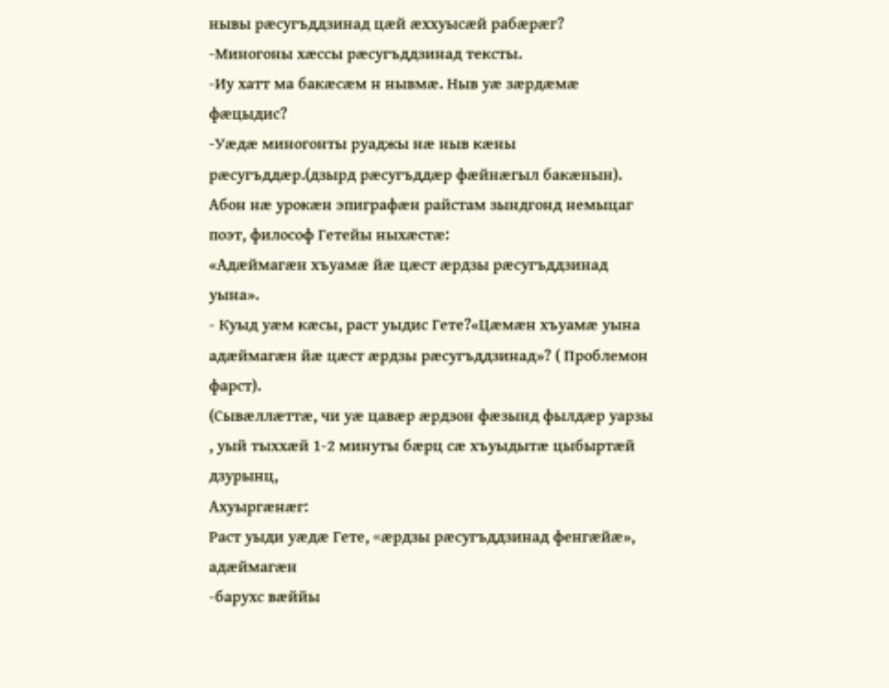нывы рæсугъддзинад цæй æххуысæй рабæрæг?
-Миногоны хæссы рæсугъддзинад тексты.
-Иу хатт ма бакæсæм н нывмæ. Ныв уæ зæрдæмæ фæцыдис?
-Уæдæ миногонты руаджы нæ ныв кæны рæсугъддæр.(дзырд рæсугъддæр фæйнæгыл бакæнын).
Абон нæ урокæн эпиграфæн райстам зындгонд немыцаг поэт, философ Гетейы ныхæстæ:
«Адæймагæн хъуамæ йæ цæст æрдзы рæсугъддзинад уына».
- Куыд уæм кæсы, раст уыдис Гете?«Цæмæн хъуамæ уына адæймагæн йæ цæст æрдзы рæсугъддзинад»? ( Проблемон фарст).
(Сывæллæттæ, чи уæ цавæр æрдзон фæзынд фылдæр уарзы , уый тыххæй 1-2 минуты бæрц сæ хъуыдытæ цыбыртæй дзурынц,
Ахуыргæнæг:
Раст уыди уæдæ Гете, «æрдзы рæсугъддзинад фенгæйæ», адæймагæн
-барухс вæййы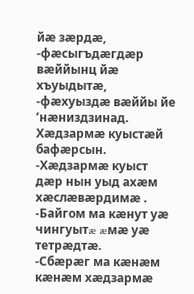йæ зæрдæ,
-фæсыгъдæгдæр вæййынц йæ хъуыдытæ,
-фæхуыздæ вæййы йе ’нæниздзинад.
Хæдзармæ куыстæй бафæрсын.
-Хæдзармæ куыст дæр нын уыд ахæм хæслæвæрдимæ .
-Байгом ма кæнут уæ чингуытæ æмæ уæ тетрæдтæ.
-Сбæрæг ма кæнæм кæнæм хæдзармæ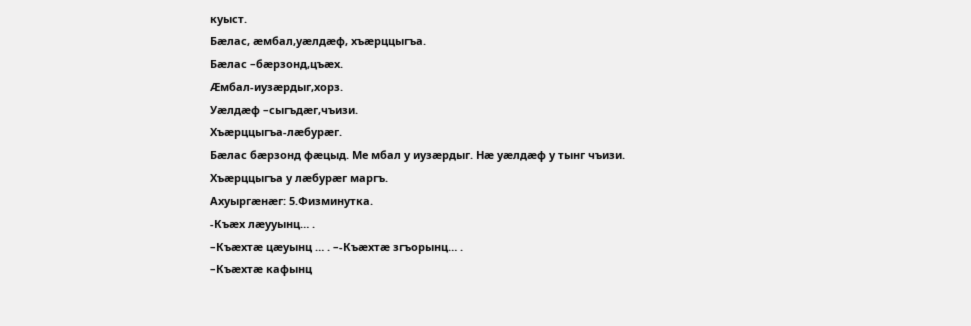куыст.
Бӕлас, ӕмбал,уӕлдӕф, хъӕрццыгъа.
Бæлас –бæрзонд,цъæх.
Ӕмбал-иузæрдыг,хорз.
Уæлдæф –сыгъдæг,чъизи.
Хъæрццыгъа-лæбурæг.
Бæлас бæрзонд фæцыд. Ме мбал у иузæрдыг. Нæ уæлдæф у тынг чъизи.
Хъæрццыгъа у лæбурæг маргъ.
Ахуыргæнæг: 5.Физминутка.
-Къæх лӕууынц… .
–Къæхтæ цæуынц … . –-Къӕхтӕ згъорынц… .
–Къӕхтӕ кафынц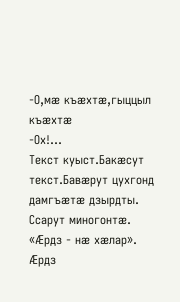-О,мӕ къӕхтӕ,гыццыл къӕхтӕ
-Ох!…
Текст куыст.Бакæсут текст.Бавæрут цухгонд дамгъæтæ дзырдты.
Ссарут миногонтæ.
«Ӕрдз - нæ хæлар».
Ӕрдз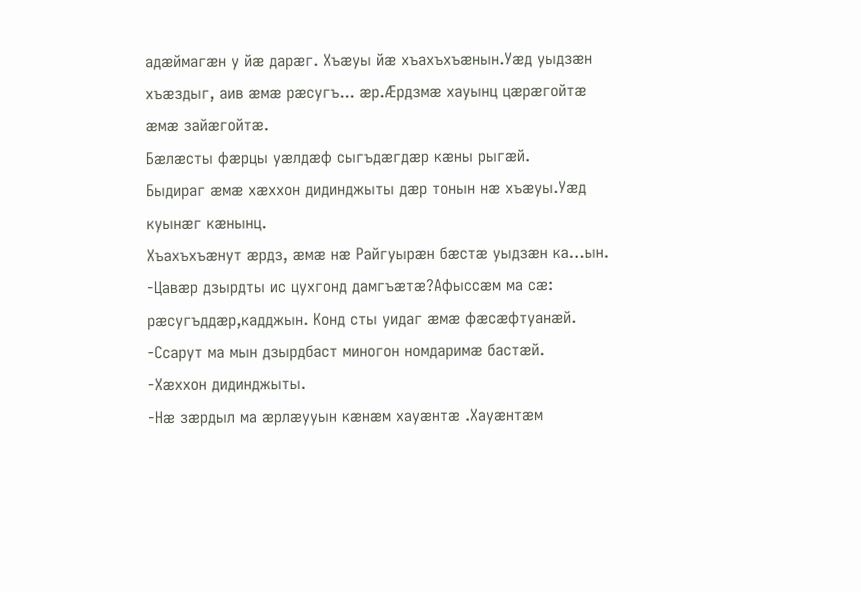адæймагæн у йæ дарæг. Хъæуы йæ хъахъхъæнын.Уæд уыдзæн хъæздыг, аив æмæ рæсугъ... æр.Ӕрдзмæ хауынц цæрæгойтæ æмæ зайæгойтæ.
Бæлæсты фæрцы уæлдæф сыгъдæгдæр кæны рыгæй.
Быдираг æмæ хæххон дидинджыты дæр тонын нæ хъæуы.Уæд куынæг кæнынц.
Хъахъхъæнут æрдз, æмæ нæ Райгуырæн бæстæ уыдзæн ка…ын.
-Цавæр дзырдты ис цухгонд дамгъæтæ?Афыссæм ма сæ: рæсугъддæр,кадджын. Конд сты уидаг æмæ фæсæфтуанæй.
-Ссарут ма мын дзырдбаст миногон номдаримæ бастæй.
-Хæххон дидинджыты.
-Нӕ зӕрдыл ма ӕрлӕууын кӕнӕм хауӕнтӕ .Хауӕнтӕм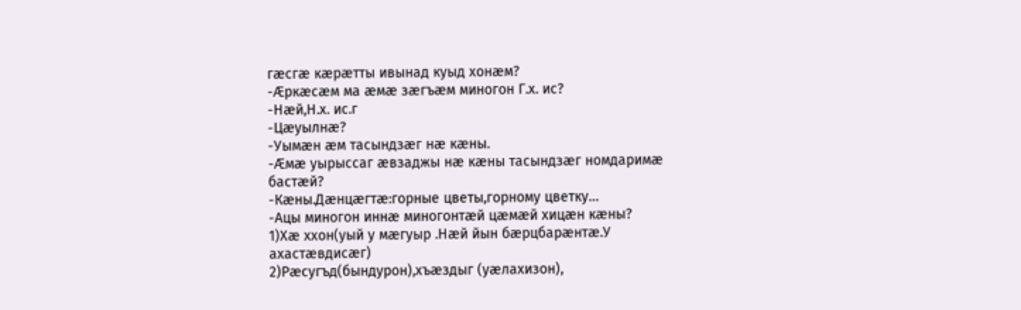гӕсгӕ кӕрӕтты ивынад куыд хонӕм?
-Ӕркæсæм ма æмæ зæгъæм миногон Г.х. ис?
-Нæй,Н.х. ис.г
-Цæуылнæ?
-Уымæн æм тасындзæг нæ кæны.
-Ӕмæ уырыссаг æвзаджы нæ кæны тасындзæг номдаримæ бастæй?
-Кæны.Дӕнцӕгтӕ:горные цветы,горному цветку…
-Ацы миногон иннæ миногонтæй цæмæй хицæн кæны?
1)Хӕ ххон(уый у мӕгуыр .Нӕй йын бӕрцбарӕнтӕ.У ахастӕвдисӕг)
2)Рӕсугъд(бындурон),хъӕздыг (уӕлахизон),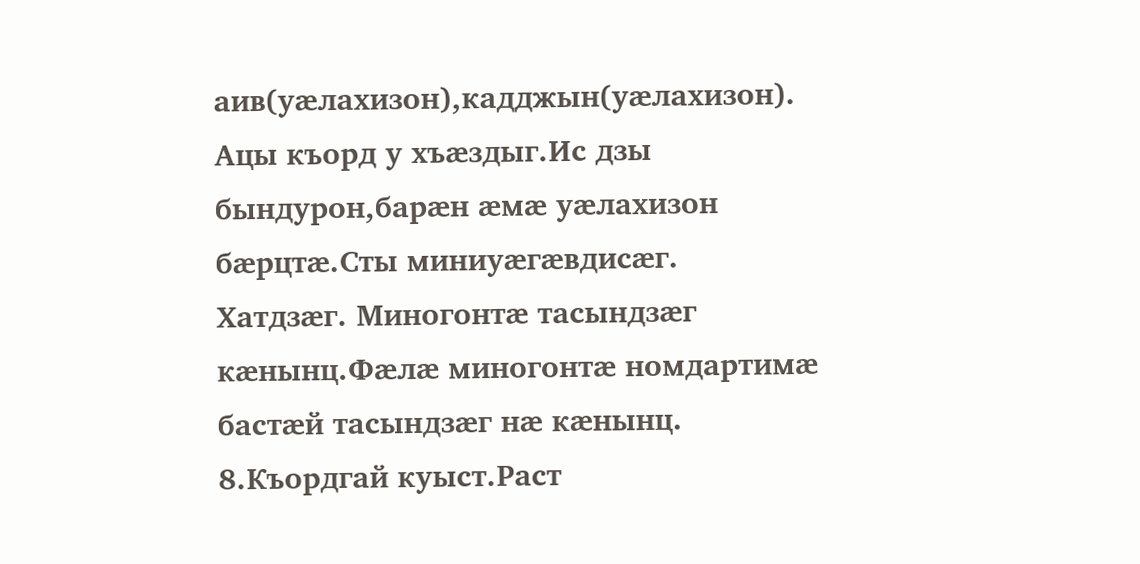аив(уӕлахизон),кадджын(уӕлахизон). Ацы къорд у хъӕздыг.Ис дзы бындурон,барӕн ӕмӕ уӕлахизон бӕрцтӕ.Сты миниуӕгӕвдисӕг.
Хатдзӕг. Миногонтӕ тасындзӕг кӕнынц.Фӕлӕ миногонтӕ номдартимӕ бастӕй тасындзӕг нӕ кӕнынц.
8.Къордгай куыст.Раст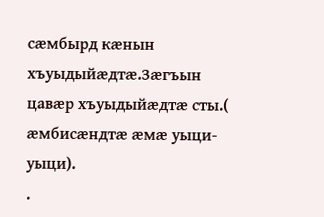сӕмбырд кӕнын хъуыдыйӕдтӕ.Зӕгъын цавӕр хъуыдыйӕдтӕ сты.( ӕмбисӕндтӕ ӕмӕ уыци-уыци).
.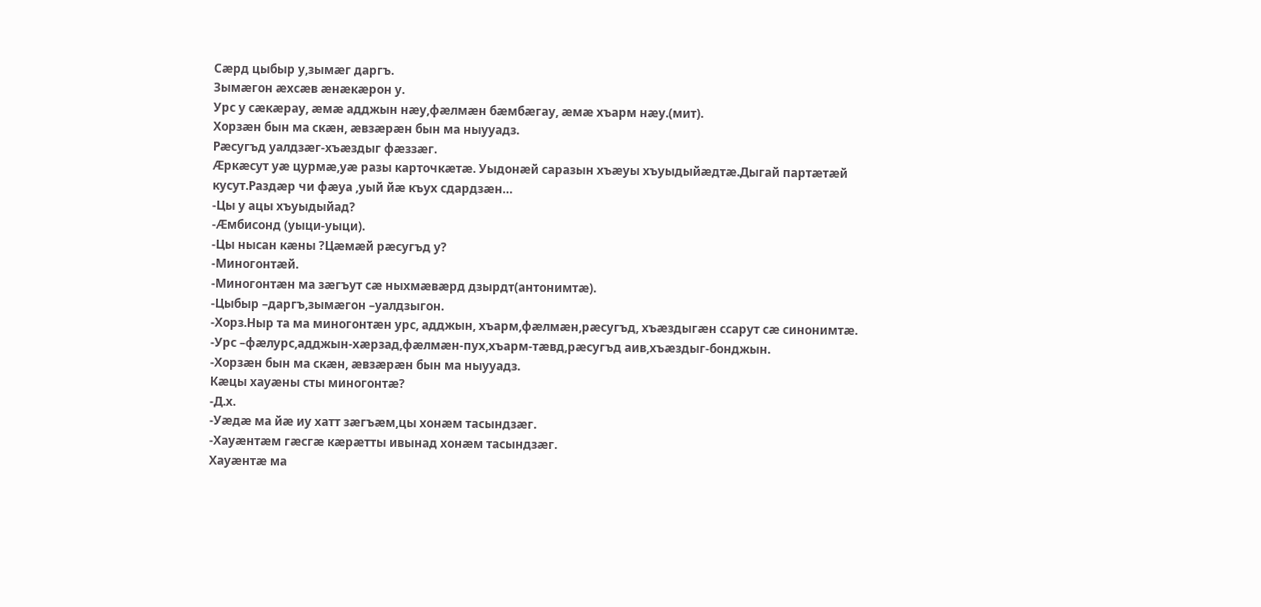Сӕрд цыбыр у,зымӕг даргъ.
Зымӕгон ӕхсӕв ӕнӕкӕрон у.
Урс у сӕкӕрау, ӕмӕ адджын нӕу,фӕлмӕн бӕмбӕгау, ӕмӕ хъарм нӕу.(мит).
Хорзӕн бын ма скӕн, ӕвзӕрӕн бын ма ныууадз.
Рӕсугъд уалдзӕг-хъӕздыг фӕззӕг.
Ӕркӕсут уӕ цурмӕ,уӕ разы карточкæтæ. Уыдонӕй саразын хъӕуы хъуыдыйӕдтӕ.Дыгай партӕтӕй кусут.Раздӕр чи фӕуа ,уый йӕ къух сдардзӕн…
-Цы у ацы хъуыдыйад?
-Ӕмбисонд (уыци-уыци).
-Цы нысан кӕны ?Цӕмӕй рӕсугъд у?
-Миногонтӕй.
-Миногонтӕн ма зӕгъут сӕ ныхмӕвӕрд дзырдт(антонимтӕ).
-Цыбыр –даргъ,зымӕгон –уалдзыгон.
-Хорз.Ныр та ма миногонтӕн урс, адджын, хъарм,фӕлмӕн,рӕсугъд, хъӕздыгӕн ссарут сӕ синонимтӕ.
-Урс –фӕлурс,адджын-хӕрзад,фӕлмӕн-пух,хъарм-тӕвд,рӕсугъд аив,хъӕздыг-бонджын.
-Хорзӕн бын ма скӕн, ӕвзӕрӕн бын ма ныууадз.
Кӕцы хауӕны сты миногонтӕ?
-Д.х.
-Уӕдӕ ма йӕ иу хатт зӕгъӕм,цы хонӕм тасындзӕг.
-Хауӕнтӕм гӕсгӕ кӕрӕтты ивынад хонӕм тасындзӕг.
Хауӕнтӕ ма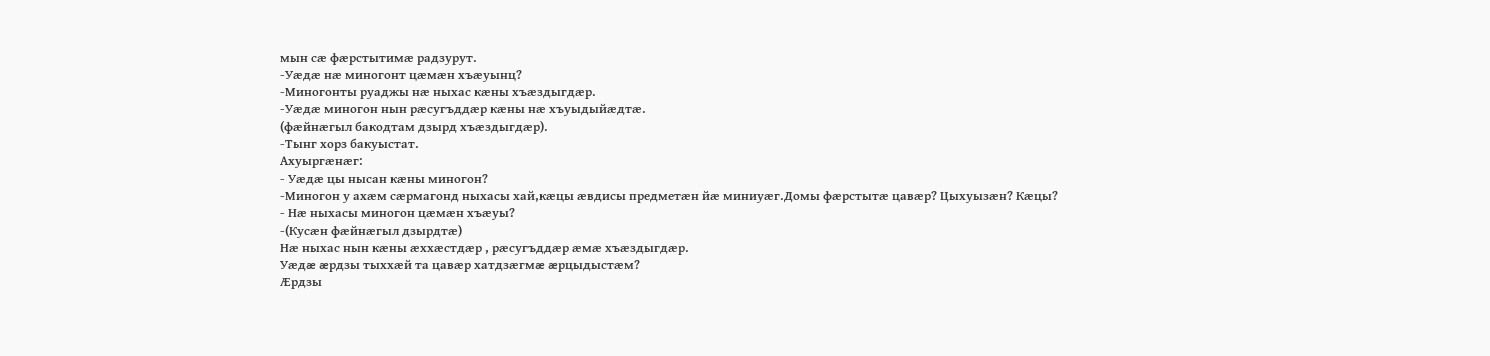мын сӕ фӕрстытимӕ радзурут.
-Уӕдӕ нӕ миногонт цӕмӕн хъӕуынц?
-Миногонты руаджы нӕ ныхас кӕны хъæздыгдæр.
-Уæдæ миногон нын рæсугъддæр кæны нæ хъуыдыйæдтæ.
(фæйнæгыл бакодтам дзырд хъæздыгдæр).
-Тынг хорз бакуыстат.
Ахуыргæнæг:
- Уæдæ цы нысан кæны миногон?
-Миногон у ахæм сæрмагонд ныхасы хай,кæцы æвдисы предметæн йæ миниуæг.Домы фæрстытæ цавæр? Цыхуызæн? Кæцы?
- Нæ ныхасы миногон цæмæн хъæуы?
-(Кусæн фæйнæгыл дзырдтæ)
Нæ ныхас нын кæны æххæстдæр , рæсугъддæр æмæ хъæздыгдæр.
Уæдæ æрдзы тыххæй та цавæр хатдзæгмæ æрцыдыстæм?
Æрдзы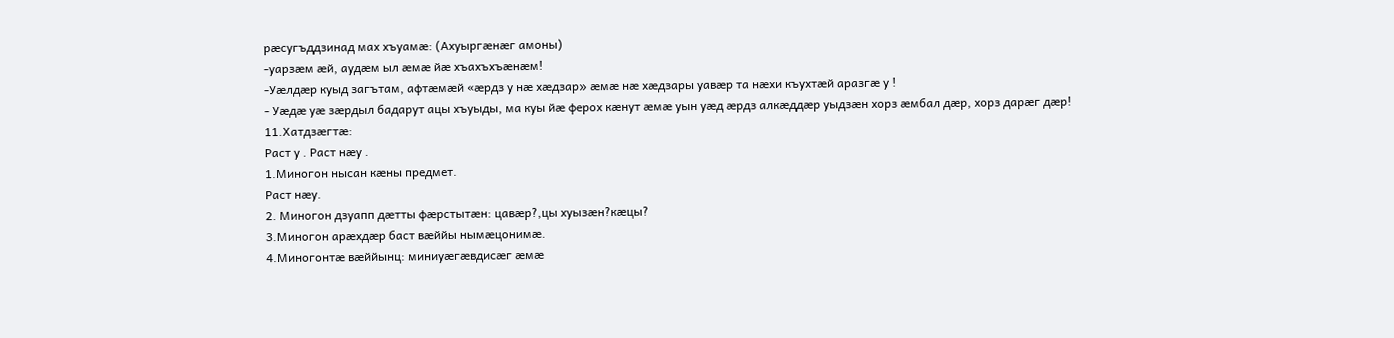рæсугъддзинад мах хъуамæ: (Ахуыргæнæг амоны)
-уарзæм æй, аудæм ыл æмæ йæ хъахъхъæнæм!
-Уæлдæр куыд загътам, афтæмæй «æрдз у нæ хæдзар» æмæ нæ хæдзары уавæр та нæхи къухтæй аразгæ у !
- Уæдæ уæ зæрдыл бадарут ацы хъуыды, ма куы йæ ферох кæнут æмæ уын уæд æрдз алкæддæр уыдзæн хорз æмбал дæр, хорз дарæг дæр!
11.Хатдзӕгтӕ:
Раст у . Раст нæу .
1.Миногон нысан кæны предмет.
Раст нæу.
2. Миногон дзуапп дæтты фæрстытæн: цавæр?,цы хуызæн?кæцы?
3.Миногон арæхдæр баст вæййы нымæцонимæ.
4.Миногонтæ вæййынц: миниуæгæвдисæг æмæ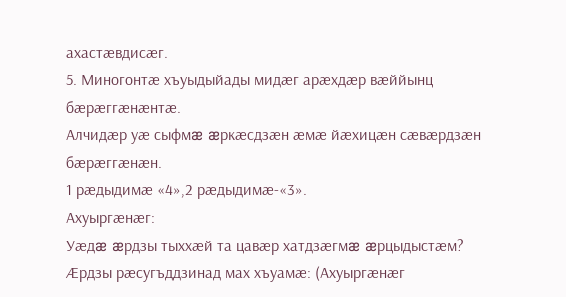ахастæвдисæг.
5. Миногонтæ хъуыдыйады мидæг арæхдæр вæййынц бæрæггæнæнтæ.
Алчидæр уæ сыфмæ æркæсдзæн æмæ йæхицæн сæвæрдзæн бæрæггæнæн.
1 рæдыдимæ «4»,2 рæдыдимæ-«3».
Ахуыргæнæг:
Уæдæ æрдзы тыххæй та цавæр хатдзæгмæ æрцыдыстæм?
Æрдзы рæсугъддзинад мах хъуамæ: (Ахуыргæнæг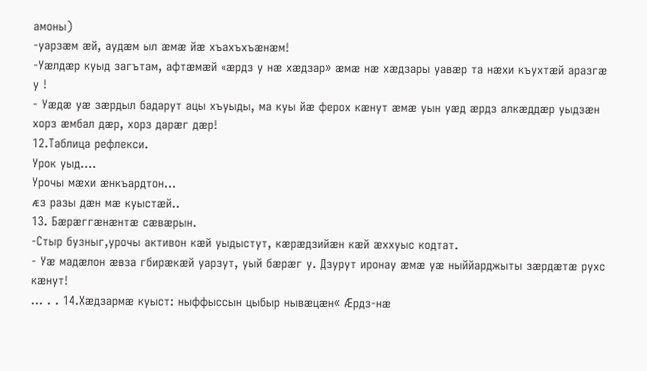амоны)
-уарзæм æй, аудæм ыл æмæ йæ хъахъхъæнæм!
-Уæлдæр куыд загътам, афтæмæй «æрдз у нæ хæдзар» æмæ нæ хæдзары уавæр та нæхи къухтæй аразгæ у !
- Уæдæ уæ зæрдыл бадарут ацы хъуыды, ма куы йæ ферох кæнут æмæ уын уæд æрдз алкæддæр уыдзæн хорз æмбал дæр, хорз дарæг дæр!
12.Таблица рефлекси.
Урок уыд….
Урочы мӕхи ӕнкъардтон…
ᴁз разы дӕн мӕ куыстӕй..
13. Бӕрӕггӕнӕнтӕ сӕвӕрын.
-Стыр бузныг,урочы активон кæй уыдыстут, кæрæдзийæн кæй æххуыс кодтат.
- Уæ мадæлон æвза гбирæкæй уарзут, уый бæрæг у. Дзурут иронау æмæ уæ ныййарджыты зæрдæтæ рухс кæнут!
… . . 14.Хæдзармæ куыст: ныффыссын цыбыр нывæцæн« Æрдз-нæ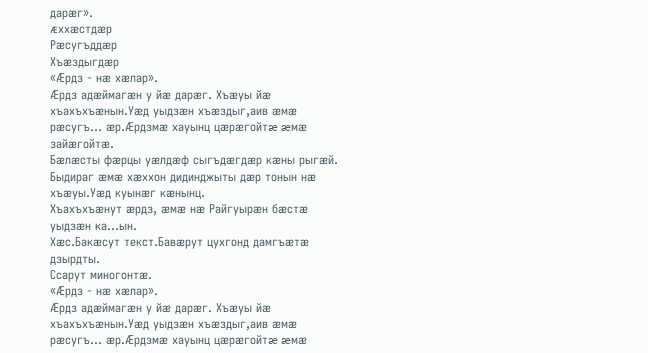дарæг».
ᴁххæстдæр
Рæсугъддæр
Хъæздыгдæр
«Ӕрдз - нæ хæлар».
Ӕрдз адæймагæн у йæ дарæг. Хъæуы йæ хъахъхъæнын.Уæд уыдзæн хъæздыг,аив æмæ рæсугъ... æр.Ӕрдзмæ хауынц цæрæгойтæ æмæ зайæгойтæ.
Бæлæсты фæрцы уæлдæф сыгъдæгдæр кæны рыгæй.
Быдираг æмæ хæххон дидинджыты дæр тонын нæ хъæуы.Уæд куынæг кæнынц.
Хъахъхъæнут æрдз, æмæ нæ Райгуырæн бæстæ уыдзæн ка…ын.
Хæс.Бакæсут текст.Бавæрут цухгонд дамгъæтæ дзырдты.
Ссарут миногонтæ.
«Ӕрдз - нæ хæлар».
Ӕрдз адæймагæн у йæ дарæг. Хъæуы йæ хъахъхъæнын.Уæд уыдзæн хъæздыг,аив æмæ рæсугъ... æр.Ӕрдзмæ хауынц цæрæгойтæ æмæ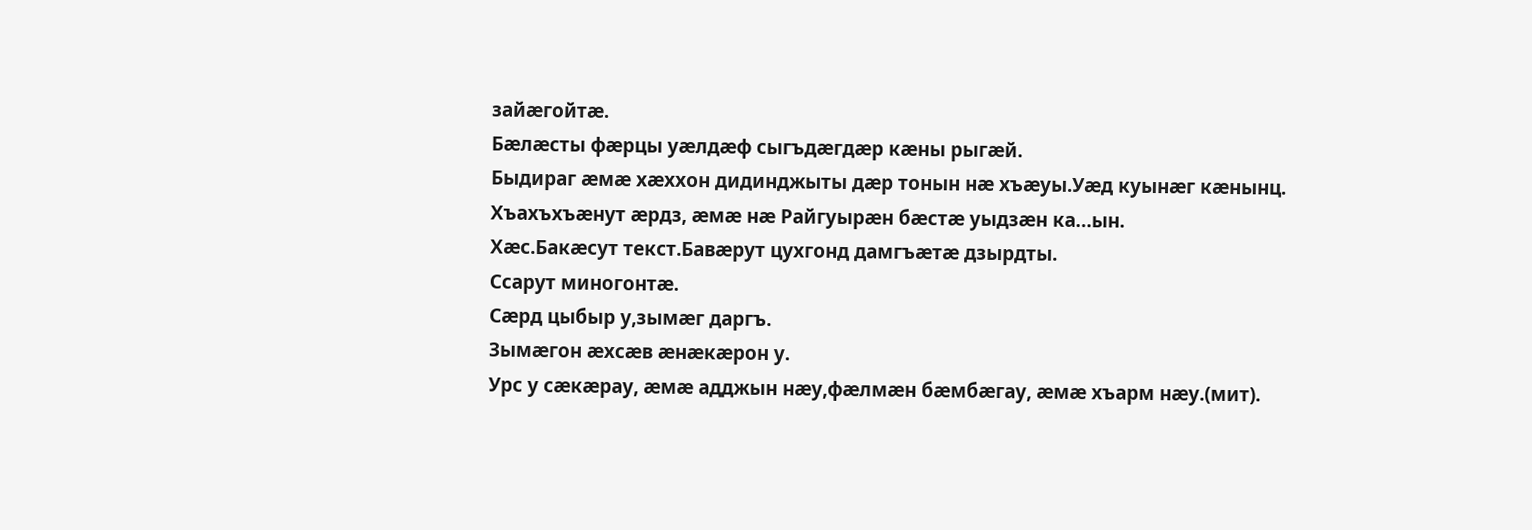зайæгойтæ.
Бæлæсты фæрцы уæлдæф сыгъдæгдæр кæны рыгæй.
Быдираг æмæ хæххон дидинджыты дæр тонын нæ хъæуы.Уæд куынæг кæнынц.
Хъахъхъæнут æрдз, æмæ нæ Райгуырæн бæстæ уыдзæн ка…ын.
Хæс.Бакæсут текст.Бавæрут цухгонд дамгъæтæ дзырдты.
Ссарут миногонтæ.
Сӕрд цыбыр у,зымӕг даргъ.
Зымӕгон ӕхсӕв ӕнӕкӕрон у.
Урс у сӕкӕрау, ӕмӕ адджын нӕу,фӕлмӕн бӕмбӕгау, ӕмӕ хъарм нӕу.(мит).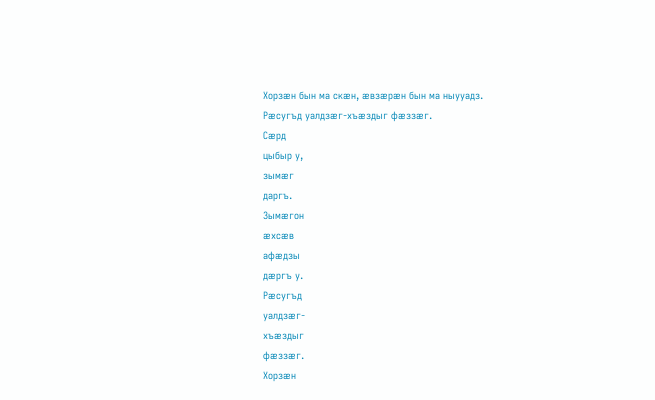Хорзӕн бын ма скӕн, ӕвзӕрӕн бын ма ныууадз.
Рӕсугъд уалдзӕг-хъӕздыг фӕззӕг.
Сӕрд
цыбыр у,
зымӕг
даргъ.
Зымӕгон
ӕхсӕв
афӕдзы
дӕргъ у.
Рӕсугъд
уалдзӕг-
хъӕздыг
фӕззӕг.
Хорзӕн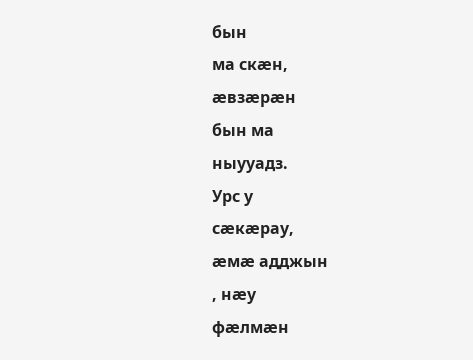бын
ма скӕн,
ӕвзӕрӕн
бын ма
ныууадз.
Урс у
сӕкӕрау,
ӕмӕ адджын
, нӕу
фӕлмӕн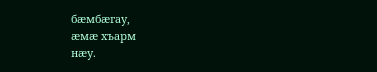бӕмбӕгау,
ӕмӕ хъарм
нӕу.